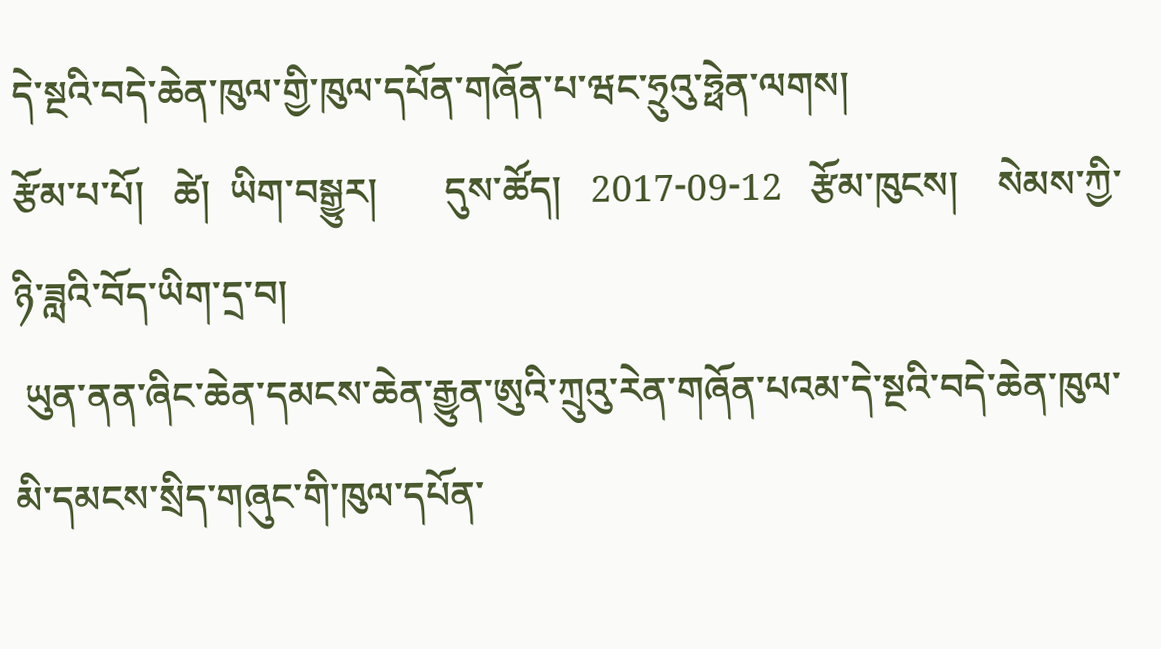དེ་སྔའི་བདེ་ཆེན་ཁུལ་གྱི་ཁུལ་དཔོན་གཞོན་པ་ཝང་ཧྲུའུ་ཧྥེན་ལགས།
རྩོམ་པ་པོ།   ཚེ།  ཡིག་བསྒྱུར།       དུས་ཚོད།   2017-09-12   རྩོམ་ཁུངས།    སེམས་ཀྱི་ཉི་ཟླའི་བོད་ཡིག་དྲ་བ།
 ཡུན་ནན་ཞིང་ཆེན་དམངས་ཆེན་རྒྱུན་ཨུའི་ཀྲུའུ་རེན་གཞོན་པའམ་དེ་སྔའི་བདེ་ཆེན་ཁུལ་མི་དམངས་སྲིད་གཞུང་གི་ཁུལ་དཔོན་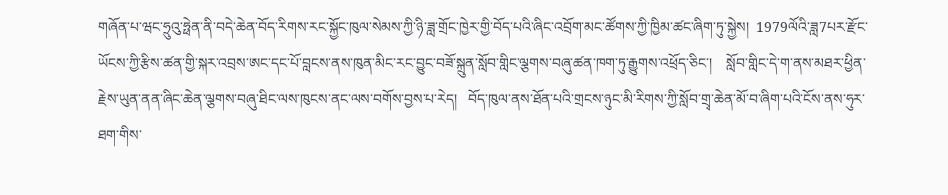གཞོན་པ་ཝང་ཧྲུའུ་ཧྥེན་ནི་བདེ་ཆེན་བོད་རིགས་རང་སྐྱོང་ཁུལ་སེམས་ཀྱི་ཉི་ཟླ་གྲོང་ཁྱེར་གྱི་བོད་པའི་ཞིང་འབྲོག་མང་ཚོགས་ཀྱི་ཁྱིམ་ཚང་ཞིག་ཏུ་སྐྱེས།  1979ལོའི་ཟླ7པར་རྫོང་ཡོངས་ཀྱི་རྩིས་ཚན་གྱི་སྐར་འབྲས་ཨང་དང་པོ་བླངས་ནས་ཁུན་མིང་རང་བྱུང་བཟོ་སྐྲུན་སློབ་གླིང་ལྕགས་བཞུ་ཚན་ཁག་ཏུ་རྒྱུགས་འཕྲོད་ཅིང་།    སློབ་གླིང་དེ་ག་ནས་མཐར་ཕྱིན་རྗེས་ཡུན་ནན་ཞིང་ཆེན་ལྕགས་བཞུ་ཐིང་ལས་ཁུངས་ནང་ལས་བགོས་བྱས་པ་རེད།   བོད་ཁུལ་ནས་ཐོན་པའི་གྲངས་ཉུང་མི་རིགས་ཀྱི་སློབ་གྲྭ་ཆེན་མོ་བ་ཞིག་པའི་ངོས་ནས་ཧུར་ཐག་གིས་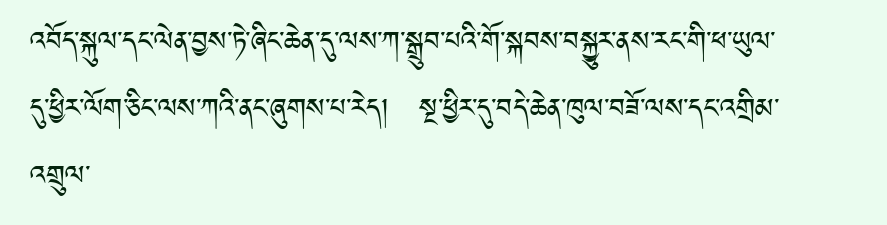འབོད་སྐུལ་དང་ལེན་བྱས་ཏེ་ཞིང་ཆེན་དུ་ལས་ཀ་སྒྲུབ་པའི་གོ་སྐབས་བསྐྱུར་ནས་རང་གི་ཕ་ཡུལ་དུ་ཕྱིར་ལོག་ཅིང་ལས་ཀའི་ནང་ཞུགས་པ་རེད།   སྔ་ཕྱིར་དུ་བདེ་ཆེན་ཁུལ་བཟོ་ལས་དང་འགྲིམ་འགྲུལ་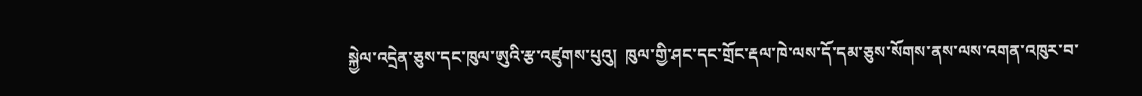སྐྱེལ་འདྲེན་ཅུས་དང་ཁུལ་ཨུའི་རྩ་འཛུགས་པུའུ།  ཁུལ་གྱི་ཤང་དང་གྲོང་རྡལ་ཁེ་ལས་དོ་དམ་ཅུས་སོགས་ནས་ལས་འགན་འཁུར་བ་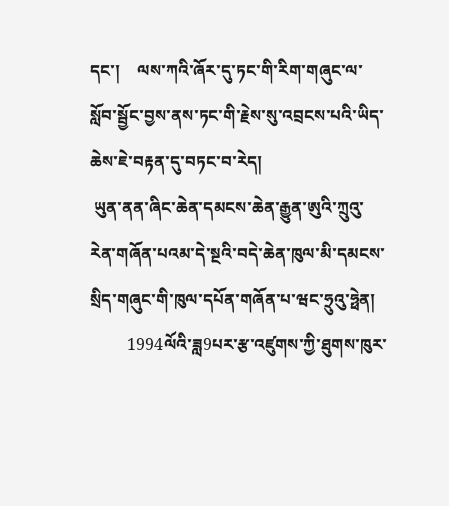དང་།    ལས་ཀའི་ཞོར་དུ་ཏང་གི་རིག་གཞུང་ལ་སློབ་སྦྱོང་བྱས་ནས་ཏང་གི་རྗེས་སུ་འབྲངས་པའི་ཡིད་ཆེས་ཇེ་བརྟན་དུ་བཏང་བ་རེད།
 ཡུན་ནན་ཞིང་ཆེན་དམངས་ཆེན་རྒྱུན་ཨུའི་ཀྲུའུ་རེན་གཞོན་པའམ་དེ་སྔའི་བདེ་ཆེན་ཁུལ་མི་དམངས་སྲིད་གཞུང་གི་ཁུལ་དཔོན་གཞོན་པ་ཝང་ཧྲུའུ་ཧྥེན།
         1994ལོའི་ཟླ9པར་རྩ་འཛུགས་ཀྱི་ཐུགས་ཁུར་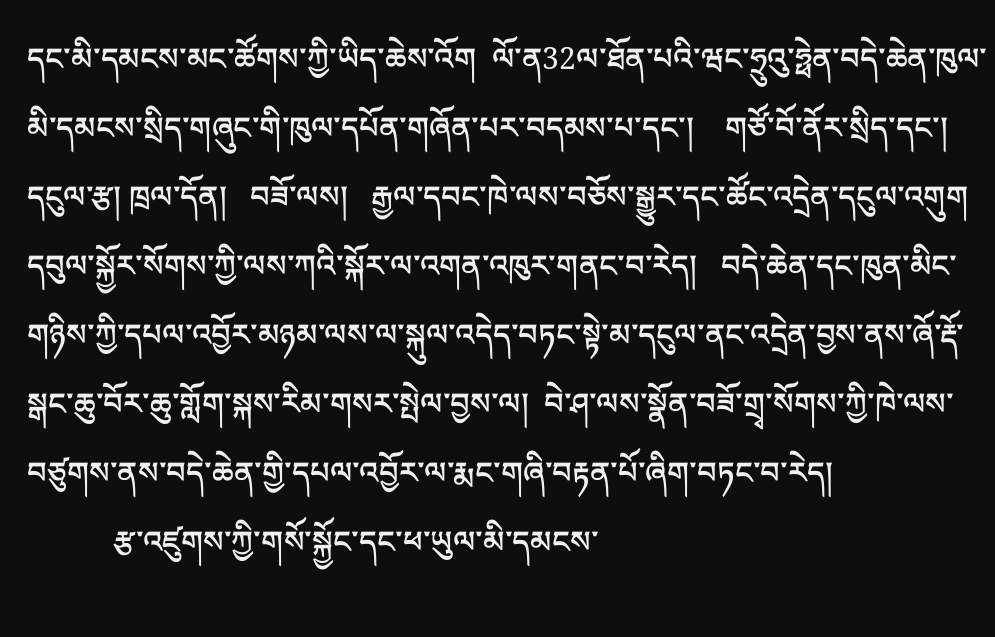དང་མི་དམངས་མང་ཚོགས་ཀྱི་ཡིད་ཆེས་འོག  ལོ་ན32ལ་ཐོན་པའི་ཝང་ཧྲུའུ་ཧྥེན་བདེ་ཆེན་ཁུལ་མི་དམངས་སྲིད་གཞུང་གི་ཁུལ་དཔོན་གཞོན་པར་བདམས་པ་དང་།    གཙོ་བོ་ནོར་སྲིད་དང་།   དངུལ་རྩ། ཁྲལ་དོན།   བཟོ་ལས།   རྒྱལ་དབང་ཁེ་ལས་བཅོས་སྒྱུར་དང་ཚོང་འདྲེན་དངུལ་འགུག   དབུལ་སྐྱོར་སོགས་ཀྱི་ལས་ཀའི་སྐོར་ལ་འགན་འཁུར་གནང་བ་རེད།   བདེ་ཆེན་དང་ཁུན་མིང་གཉིས་ཀྱི་དཔལ་འབྱོར་མཉམ་ལས་ལ་སྐུལ་འདེད་བཏང་སྟེ་མ་དངུལ་ནང་འདྲེན་བྱས་ནས་ཞོ་རྡོ་སྒང་ཆུ་བོར་ཆུ་གློག་སྐས་རིམ་གསར་སྤེལ་བྱས་ལ།  བེ་ཤ་ལས་སྣོན་བཟོ་གྲྭ་སོགས་ཀྱི་ཁེ་ལས་བཙུགས་ནས་བདེ་ཆེན་གྱི་དཔལ་འབྱོར་ལ་རྨང་གཞི་བརྟན་པོ་ཞིག་བཏང་བ་རེད།
           རྩ་འཛུགས་ཀྱི་གསོ་སྐྱོང་དང་ཕ་ཡུལ་མི་དམངས་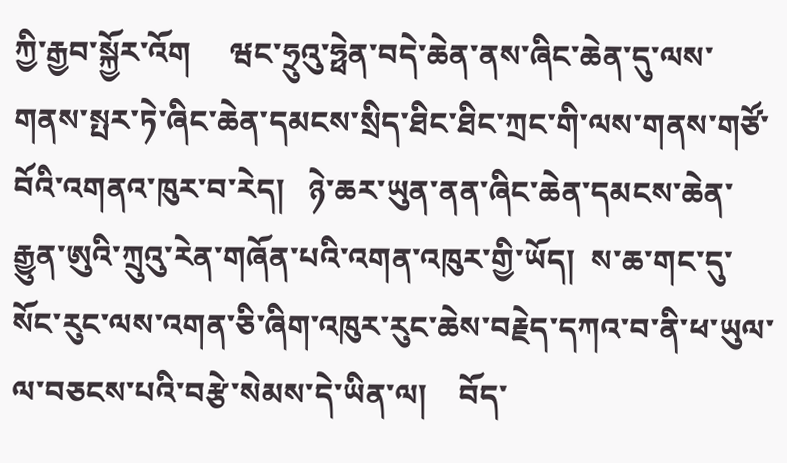ཀྱི་རྒྱབ་སྐྱོར་འོག     ཝང་ཧྲུའུ་ཧྥེན་བདེ་ཆེན་ནས་ཞིང་ཆེན་དུ་ལས་གནས་སྤར་ཏེ་ཞིང་ཆེན་དམངས་སྲིད་ཐིང་ཐིང་ཀྲང་གི་ལས་གནས་གཙོ་བོའི་འགནའ་ཁུར་བ་རེད།   ཉེ་ཆར་ཡུན་ནན་ཞིང་ཆེན་དམངས་ཆེན་རྒྱུན་ཨུའི་ཀྲུའུ་རེན་གཞོན་པའི་འགན་འཁུར་གྱི་ཡོད།  ས་ཆ་གང་དུ་སོང་རུང་ལས་འགན་ཅི་ཞིག་འཁུར་རུང་ཆེས་བརྗེད་དཀའ་བ་ནི་ཕ་ཡུལ་ལ་བཅངས་པའི་བརྩེ་སེམས་དེ་ཡིན་ལ།    བོད་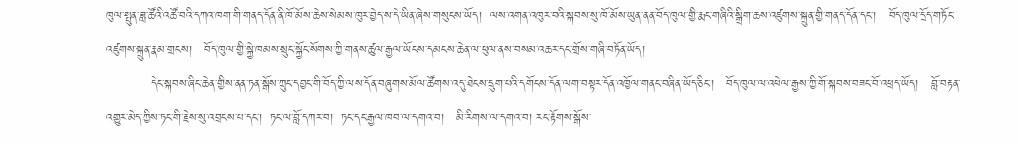ཁུལ་སྤུན་ཟླ་ཚོའི་འཚོ་བའི་དཀའ་ཁག་གི་གནད་དོན་ནི་ཁོ་མོས་ཆེས་སེམས་ཁུར་བྱེད་ས་དེ་ཡིན་ཞེས་གསུངས་ཡོད།  ལས་འགན་འཁུར་བའི་སྐབས་སུ་ཁོ་མོས་ཡུན་ནན་བོད་ཁུལ་གྱི་རྨང་གཞིའི་སྒྲིག་ཆས་འཛུགས་སྐྲུན་གྱི་གནད་དོན་དང་།   བོད་ཁུལ་དྲོད་གཏོང་འཛུགས་སྐྲུན་རྣམ་གྲངས།   བོད་ཁུལ་གྱི་སྐྱེ་ཁམས་སྲུང་སྐྱོང་སོགས་ཀྱི་གནས་ཚུལ་རྒྱལ་ཡོངས་དམངས་ཆེན་ལ་ཕུལ་ནས་བསམ་འཆར་དང་གྲོས་གཞི་བཏོན་ཡོད།
           དེང་སྐབས་ཞིང་ཆེན་གྱིས་ནན་ཏན་སྒོས་ཀྲུང་དབྱང་གི་བོད་ཀྱི་ལས་དོན་བཞུགས་མོལ་ཚོགས་འདུ་ཐེངས་དྲུག་པའི་དགོངས་དོན་ལག་བསྟར་དོན་འཁྱོལ་གནང་བཞིན་ཡོད་ཅིང་།   བོད་ཁུལ་ལ་འཕེལ་རྒྱས་ཀྱི་གོ་སྐབས་བཟང་བོ་འཕྲད་ཡོད།   བློ་བརྟན་འགྱུར་མེད་ཀྱིས་ཏང་གི་རྗེས་སུ་འབྲངས་པ་དང་།  ཏང་ལ་བློ་དཀར་བ།  ཏང་དང་རྒྱལ་ཁབ་ལ་དགའ་བ།   མི་རིགས་ལ་དགའ་བ། རང་རྟོགས་སྒོས་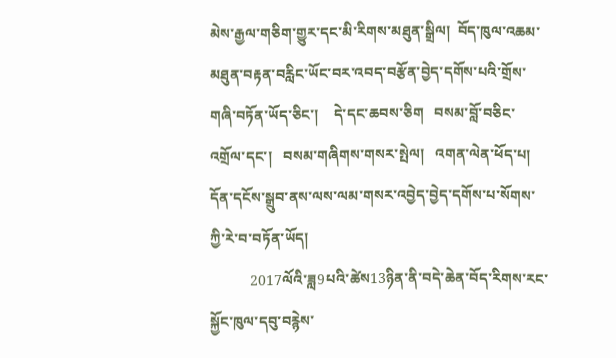མེས་རྒྱལ་གཅིག་གྱུར་དང་མི་རིགས་མཐུན་སྒྲིལ།  བོད་ཁུལ་འཆམ་མཐུན་བརྟན་བརླིང་ཡོང་བར་འབད་བརྩོན་བྱེད་དགོས་པའི་གྲོས་གཞི་བཏོན་ཡོད་ཅིང་།    དེ་དང་ཆབས་ཅིག   བསམ་བློ་བཅིང་འགྲོལ་དང་།   བསམ་གཞིགས་གསར་སྤེལ།   འགན་ལེན་ཕོད་པ།  དོན་དངོས་སྒྲུབ་ནས་ལས་ལམ་གསར་འབྱེད་བྱེད་དགོས་པ་སོགས་ཀྱི་རེ་བ་བཏོན་ཡོད།
           2017ལོའི་ཟླ9པའི་ཚེས13ཉིན་ནི་བདེ་ཆེན་བོད་རིགས་རང་སྐྱོང་ཁུལ་དབུ་བརྙེས་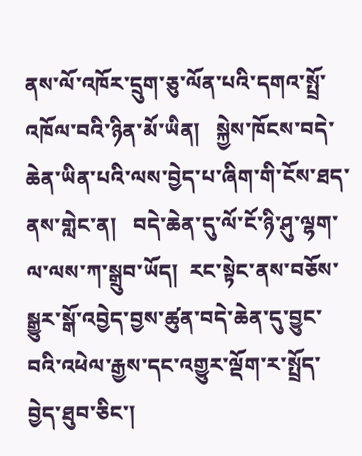ནས་ལོ་འཁོར་དྲུག་ཅུ་ལོན་པའི་དགའ་སྤྲོ་འཁོལ་བའི་ཉིན་མོ་ཡིན།   སྐྱེས་ཁོངས་བདེ་ཆེན་ཡིན་པའི་ལས་བྱེད་པ་ཞིག་གི་ངོས་ཐད་ནས་གླེང་ན།   བདེ་ཆེན་དུ་ལོ་ངོ་ཉི་ཤུ་ལྷག་ལ་ལས་ཀ་སྒྲུབ་ཡོད།  རང་སྟེང་ནས་བཅོས་སྒྱུར་སྒོ་འབྱེད་བྱས་ཚུན་བདེ་ཆེན་དུ་བྱུང་བའི་འཕེལ་རྒྱས་དང་འགྱུར་ལྡོག་ར་སྤྲོད་བྱེད་ཐུབ་ཅིང་།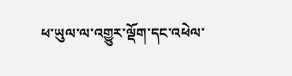ཕ་ཡུལ་ལ་འགྱུར་ལྡོག་དང་འཕེལ་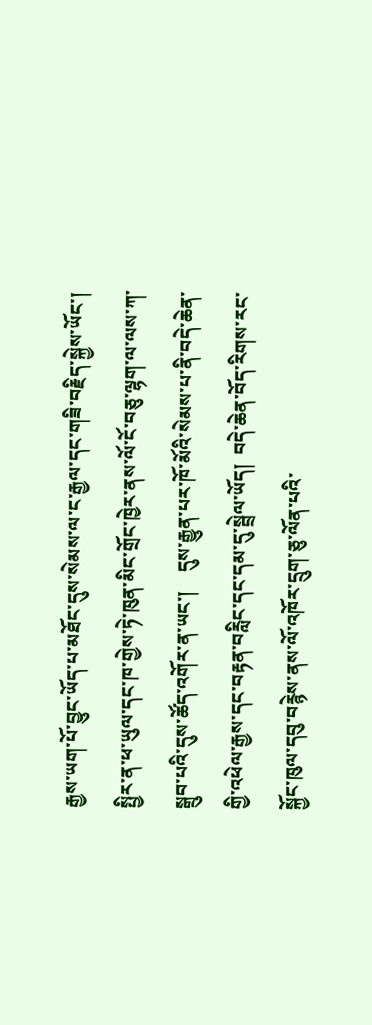རྒྱས་ཡག་པོ་བྱུང་ཡོད་པ་མཐོང་དུས་སེམས་ལ་ང་རྒྱལ་དང་གཟི་བརྗིད་སྐྱེས་ཡོང་།   སྤྱིར་ན་ཕ་ཡུལ་དང་ཁ་གྱེས་ཏེ་ཁུན་མིང་གྲོང་ཁྱེར་ནས་ལོ་ངོ་བཅུ་ལྷག་ལ་ལས་ཀ་སྒྲུབ་པའི་དུས་ཚོད་འགོར་ན་ཡང་།    དུས་རྒྱུན་པར་ཁོ་མོའི་སེམས་པ་ནི་བདེ་ཆེན་གྱི་འཕེལ་རྒྱས་དང་བརྟན་བརླིང་དང་དམ་དུ་སྦྲེལ་ཡོད།  བདེ་ཆེན་བོད་རིགས་རང་སྐྱོང་ཁུལ་དབུ་བརྙེས་ནས་ལོ་འཁོར་དྲུག་ཅུ་ལོན་པའི་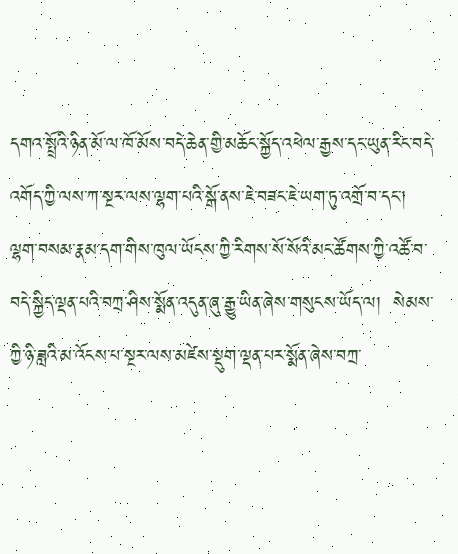དགའ་སྤྲོའི་ཉིན་མོ་ལ་ཁོ་མོས་བདེ་ཆེན་གྱི་མཆོང་སྐྱོད་འཕེལ་རྒྱས་དང་ཡུན་རིང་བདེ་འགོད་ཀྱི་ལས་ཀ་སྔར་ལས་ལྷག་པའི་སྒོ་ནས་ཇེ་བཟང་ཇེ་ཡག་ཏུ་འགྲོ་བ་དང་།   ལྷག་བསམ་རྣམ་དག་གིས་ཁུལ་ཡོངས་ཀྱི་རིགས་སོ་སོའི་མང་ཚོགས་ཀྱི་འཚོ་བ་བདེ་སྐྱིད་ལྡན་པའི་བཀྲ་ཤིས་སྨོན་འདུན་ཞུ་རྒྱུ་ཡིན་ཞེས་གསུངས་ཡོད་ལ།  སེམས་ཀྱི་ཉི་ཟླའི་མ་འོངས་པ་སྔར་ལས་མཛེས་སྡུག་ལྡན་པར་སྨོན་ཞེས་བཀྲ་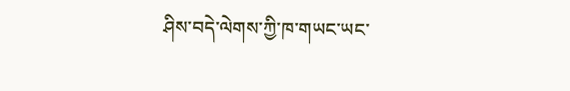ཤིས་བདེ་ལེགས་ཀྱི་ཁ་གཡང་ཡང་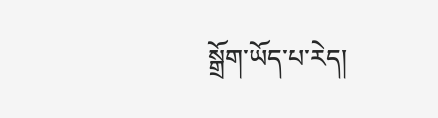སྒྲོག་ཡོད་པ་རེད།